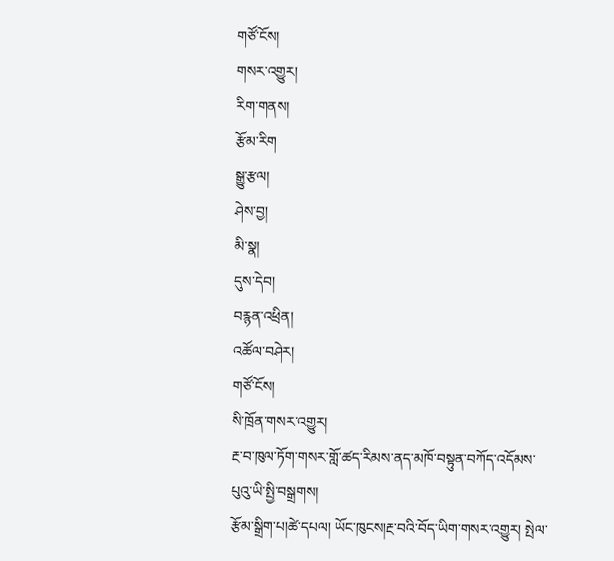གཙོ་ངོས།
གསར་འགྱུར།
རིག་གནས།
རྩོམ་རིག
སྒྱུ་རྩལ།
ཤེས་བྱ།
མི་སྣ།
དུས་དེབ།
བརྙན་འཕྲིན།
འཚོལ་བཤེར།
གཙོ་ངོས།
སི་ཁྲོན་གསར་འགྱུར།
རྔ་བ་ཁུལ་ཏོག་གསར་གློ་ཚད་རིམས་ནད་མཁོ་བསྟུན་བཀོད་འདོམས་པུའུ་ཡི་སྤྱི་བསྒྲགས།
རྩོམ་སྒྲིག་པ།ཚེ་དཔལ། ཡོང་ཁུངས།རྔ་བའི་བོད་ཡིག་གསར་འགྱུར། སྤེལ་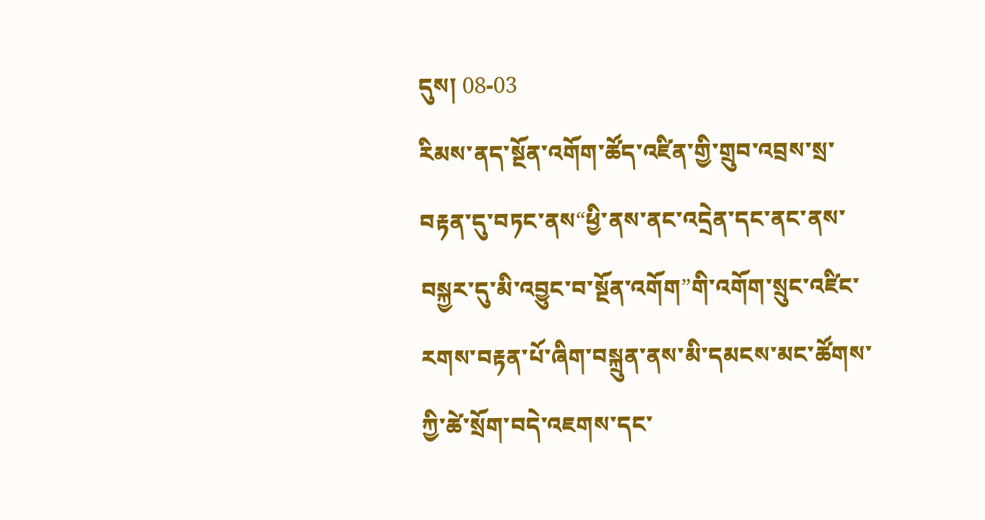དུས། 08-03
རིམས་ནད་སྔོན་འགོག་ཚོད་འཛིན་གྱི་གྲུབ་འབྲས་སྲ་བརྟན་དུ་བཏང་ནས“ཕྱི་ནས་ནང་འདྲེན་དང་ནང་ནས་བསྐྱར་དུ་མི་འབྱུང་བ་སྔོན་འགོག”གི་འགོག་སྲུང་འཛིང་རགས་བརྟན་པོ་ཞིག་བསྐྲུན་ནས་མི་དམངས་མང་ཚོགས་ཀྱི་ཚེ་སྲོག་བདེ་འཇགས་དང་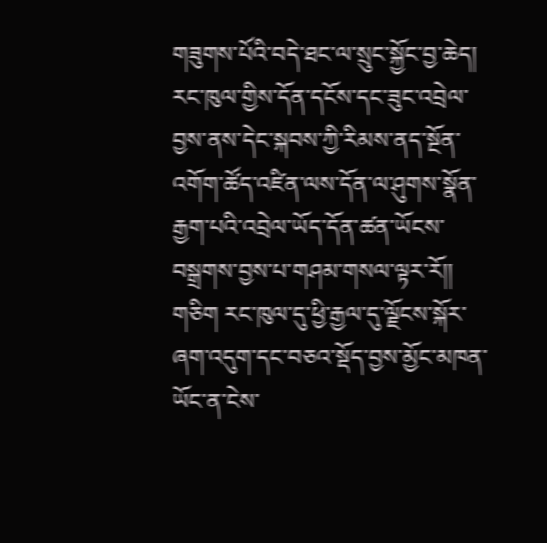གཟུགས་པོའི་བདེ་ཐང་ལ་སྲུང་སྐྱོང་བྱ་ཆེད། རང་ཁུལ་གྱིས་དོན་དངོས་དང་ཟུང་འབྲེལ་བྱས་ནས་དེང་སྐབས་ཀྱི་རིམས་ནད་སྔོན་འགོག་ཚོད་འཛིན་ལས་དོན་ལ་ཤུགས་སྣོན་རྒྱག་པའི་འབྲེལ་ཡོད་དོན་ཚན་ཡོངས་བསྒྲགས་བྱས་པ་གཤམ་གསལ་ལྟར་རོ།།
གཅིག རང་ཁུལ་དུ་ཕྱི་རྒྱལ་དུ་ལྗོངས་སྐོར་ཞག་འདུག་དང་བཅའ་སྡོད་བྱས་མྱོང་མཁན་ཡོང་ན་ངེས་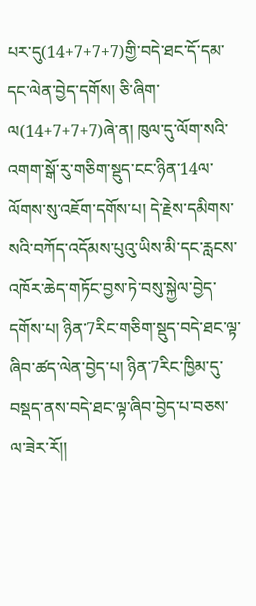པར་དུ(14+7+7+7)གྱི་བདེ་ཐང་དོ་དམ་དང་ལེན་བྱེད་དགོས། ཅི་ཞིག་ལ(14+7+7+7)ཞེ་ན། ཁུལ་དུ་ལོག་སའི་འགག་སྒོ་རུ་གཅིག་སྡུད་ངང་ཉིན་14ལ་ལོགས་སུ་འཇོག་དགོས་པ། དེ་རྗེས་དམིགས་སའི་བཀོད་འདོམས་པུའུ་ཡིས་མི་དང་རླངས་འཁོར་ཆེད་གཏོང་བྱས་ཏེ་བསུ་སྐྱེལ་བྱེད་དགོས་པ། ཉིན་7རིང་གཅིག་སྡུད་བདེ་ཐང་ལྟ་ཞིབ་ཚད་ལེན་བྱེད་པ། ཉིན་7རིང་ཁྱིམ་དུ་བསྡད་ནས་བདེ་ཐང་ལྟ་ཞིབ་བྱེད་པ་བཅས་ལ་ཟེར་རོ།།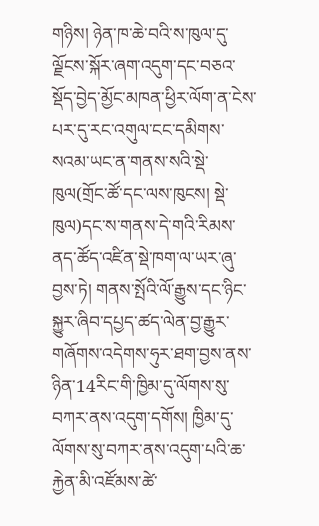གཉིས། ཉེན་ཁ་ཆེ་བའི་ས་ཁུལ་དུ་ལྗོངས་སྐོར་ཞག་འདུག་དང་བཅའ་སྡོད་བྱེད་མྱོང་མཁན་ཕྱིར་ལོག་ན་ངེས་པར་དུ་རང་འགུལ་ངང་དམིགས་སའམ་ཡང་ན་གནས་སའི་སྡེ་ཁུལ(གྲོང་ཚོ་དང་ལས་ཁུངས། སྡེ་ཁུལ)དང་ས་གནས་དེ་གའི་རིམས་ནད་ཚོད་འཛིན་སྡེ་ཁག་ལ་ཡར་ཞུ་བྱས་ཏེ། གནས་སྤོའི་ལོ་རྒྱུས་དང་ཉིང་སྐྱུར་ཞིབ་དཔྱད་ཚད་ལེན་བྱ་རྒྱུར་གཞོགས་འདེགས་ཧུར་ཐག་བྱས་ནས་ཉིན་14རིང་གི་ཁྱིམ་དུ་ལོགས་སུ་བཀར་ནས་འདུག་དགོས། ཁྱིམ་དུ་ལོགས་སུ་བཀར་ནས་འདུག་པའི་ཆ་རྐྱེན་མི་འཛོམས་ཚེ་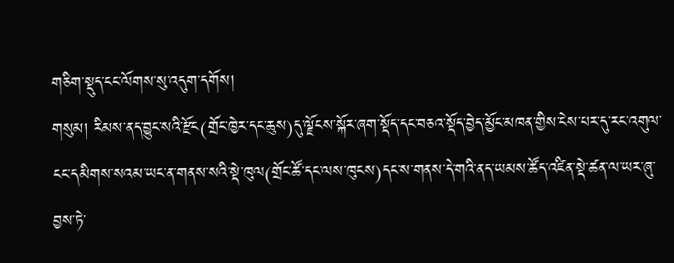གཅིག་སྡུད་ངང་ལོགས་སུ་འདུག་དགོས།
གསུམ། རིམས་ནད་བྱུང་སའི་རྫོང(གྲོང་ཁྱེར་དང་ཆུས)དུ་ལྗོངས་སྐོར་ཞག་སྡོད་དང་བཅའ་སྡོད་བྱེད་མྱོང་མཁན་གྱིས་ངེས་པར་དུ་རང་འགུལ་ངང་དམིགས་སའམ་ཡང་ན་གནས་སའི་སྡེ་ཁུལ(གྲོང་ཚོ་དང་ལས་ཁུངས)དང་ས་གནས་དེ་གའི་ནད་ཡམས་ཚོད་འཛིན་སྡེ་ཚན་ལ་ཡར་ཞུ་བྱས་ཏེ་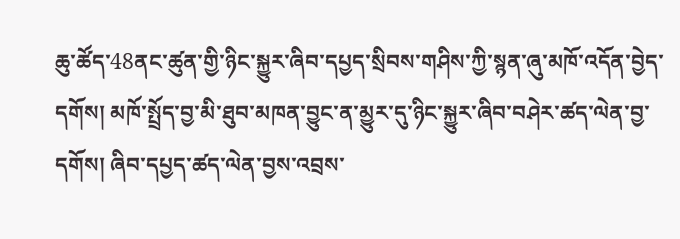ཆུ་ཚོད་48ནང་ཚུན་གྱི་ཉིང་སྐྱུར་ཞིབ་དཔྱད་སྲིབས་གཤིས་ཀྱི་སྙན་ཞུ་མཁོ་འདོན་བྱེད་དགོས། མཁོ་སྤྲོད་བྱ་མི་ཐུབ་མཁན་བྱུང་ན་མྱུར་དུ་ཉིང་སྐྱུར་ཞིབ་བཤེར་ཚད་ལེན་བྱ་དགོས། ཞིབ་དཔྱད་ཚད་ལེན་བྱས་འབྲས་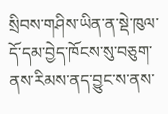སྲིབས་གཤིས་ཡིན་ན་སྡེ་ཁུལ་དོ་དམ་བྱེད་ཁོངས་སུ་བཅུག་ནས་རིམས་ནད་བྱུང་ས་ནས་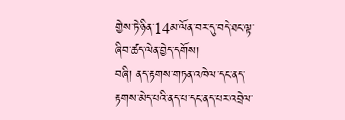གྱེས་ཏེ་ཉིན་14མ་ལོན་བར་དུ་བདེ་ཐང་ལྟ་ཞིབ་ཚད་ལེན་བྱེད་དགོས།
བཞི། ནད་རྟགས་གཏན་འཁེལ་དང་ནད་རྟགས་མེད་པའི་ནད་པ་དང་ནད་པར་འབྲེལ་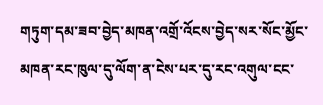གཏུག་དམ་ཟབ་བྱེད་མཁན་འགྲོ་འོངས་བྱེད་སར་སོང་མྱོང་མཁན་རང་ཁུལ་དུ་ལོག་ན་ངེས་པར་དུ་རང་འགུལ་ངང་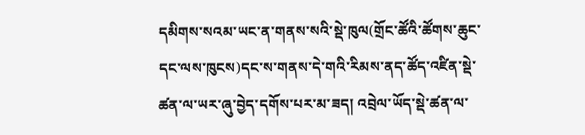དམིགས་སའམ་ཡང་ན་གནས་སའི་སྡེ་ཁུལ(གྲོང་ཚོའི་ཚོགས་ཆུང་དང་ལས་ཁུངས)དང་ས་གནས་དེ་གའི་རིམས་ནད་ཚོད་འཛིན་སྡེ་ཚན་ལ་ཡར་ཞུ་བྱེད་དགོས་པར་མ་ཟད། འབྲེལ་ཡོད་སྡེ་ཚན་ལ་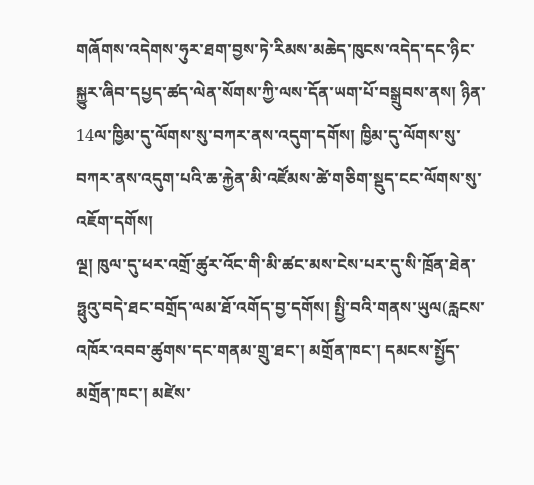གཞོགས་འདེགས་ཧུར་ཐག་བྱས་ཏེ་རིམས་མཆེད་ཁུངས་འདེད་དང་ཉིང་སྐྱུར་ཞིབ་དཔྱད་ཚད་ལེན་སོགས་ཀྱི་ལས་དོན་ཡག་པོ་བསྒྲུབས་ནས། ཉིན་14ལ་ཁྱིམ་དུ་ལོགས་སུ་བཀར་ནས་འདུག་དགོས། ཁྱིམ་དུ་ལོགས་སུ་བཀར་ནས་འདུག་པའི་ཆ་རྐྱེན་མི་འཛོམས་ཚེ་གཅིག་སྡུད་ངང་ལོགས་སུ་འཇོག་དགོས།
ལྔ། ཁུལ་དུ་ཕར་འགྲོ་ཚུར་འོང་གི་མི་ཚང་མས་ངེས་པར་དུ་སི་ཁྲོན་ཐེན་ཧྥུའུ་བདེ་ཐང་བགྲོད་ལམ་ཐོ་འགོད་བྱ་དགོས། སྤྱི་བའི་གནས་ཡུལ(རླངས་འཁོར་འབབ་ཚུགས་དང་གནམ་གྲུ་ཐང་། མགྲོན་ཁང་། དམངས་སྤྱོད་མགྲོན་ཁང་། མཛེས་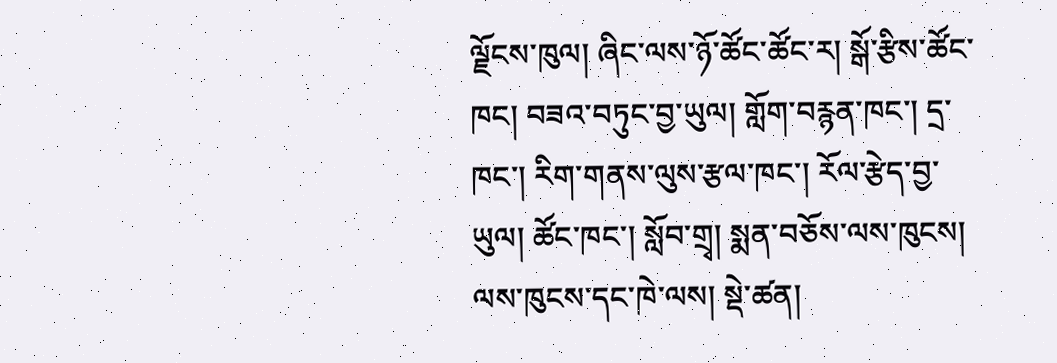ལྗོངས་ཁུལ། ཞིང་ལས་ཉོ་ཚོང་ཚོང་ར། སྒོ་རྩིས་ཚོང་ཁང། བཟའ་བཏུང་བྱ་ཡུལ། གློག་བརྙན་ཁང་། དྲ་ཁང་། རིག་གནས་ལུས་རྩལ་ཁང་། རོལ་རྩེད་བྱ་ཡུལ། ཚོང་ཁང་། སློབ་གྲྭ། སྨན་བཅོས་ལས་ཁུངས། ལས་ཁུངས་དང་ཁེ་ལས། སྡེ་ཚན།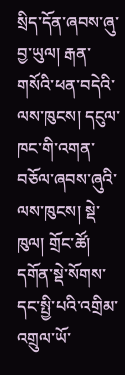སྲིད་དོན་ཞབས་ཞུ་བྱ་ཡུལ། རྒན་གསོའི་ཕན་བདེའི་ལས་ཁུངས། དངུལ་ཁང་གི་འགན་བཅོལ་ཞབས་ཞུའི་ལས་ཁུངས། སྡེ་ཁུལ། གྲོང་ཚོ། དགོན་སྡེ་སོགས་དང་སྤྱི་པའི་འགྲིམ་འགྲུལ་ཡོ་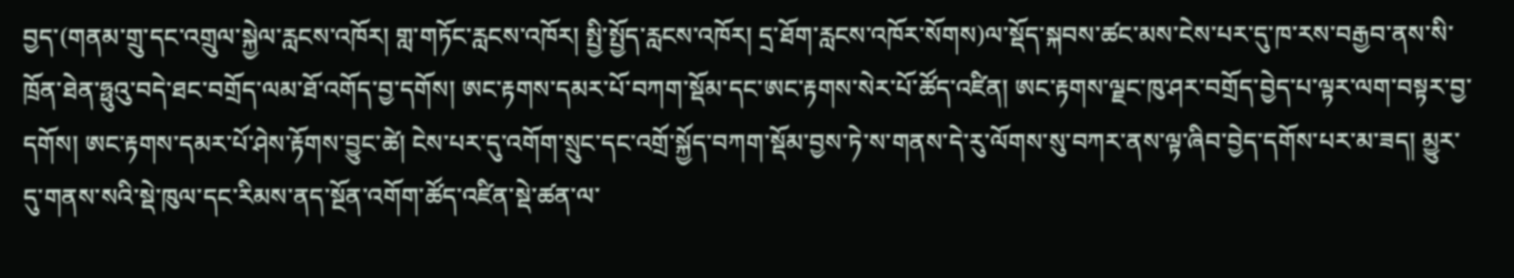བྱད་(གནམ་གྲུ་དང་འགྲུལ་སྐྱེལ་རླངས་འཁོར། གླ་གཏོང་རླངས་འཁོར། སྤྱི་སྤྱོད་རླངས་འཁོར། དྲ་ཐོག་རླངས་འཁོར་སོགས)ལ་སྡོད་སྐབས་ཚང་མས་ངེས་པར་དུ་ཁ་རས་བརྒྱབ་ནས་སི་ཁྲོན་ཐེན་ཧྥུའུ་བདེ་ཐང་བགྲོད་ལམ་ཐོ་འགོད་བྱ་དགོས། ཨང་རྟགས་དམར་པོ་བཀག་སྡོམ་དང་ཨང་རྟགས་སེར་པོ་ཚོད་འཛིན། ཨང་རྟགས་ལྗང་ཁུ་ཤར་བགྲོད་བྱེད་པ་ལྟར་ལག་བསྟར་བྱ་དགོས། ཨང་རྟགས་དམར་པོ་ཤེས་རྟོགས་བྱུང་ཚེ། ངེས་པར་དུ་འགོག་སྲུང་དང་འགྲོ་སྐྱོད་བཀག་སྡོམ་བྱས་ཏེ་ས་གནས་དེ་རུ་ལོགས་སུ་བཀར་ནས་ལྟ་ཞིབ་བྱེད་དགོས་པར་མ་ཟད། མྱུར་དུ་གནས་སའི་སྡེ་ཁུལ་དང་རིམས་ནད་སྔོན་འགོག་ཚོད་འཛིན་སྡེ་ཚན་ལ་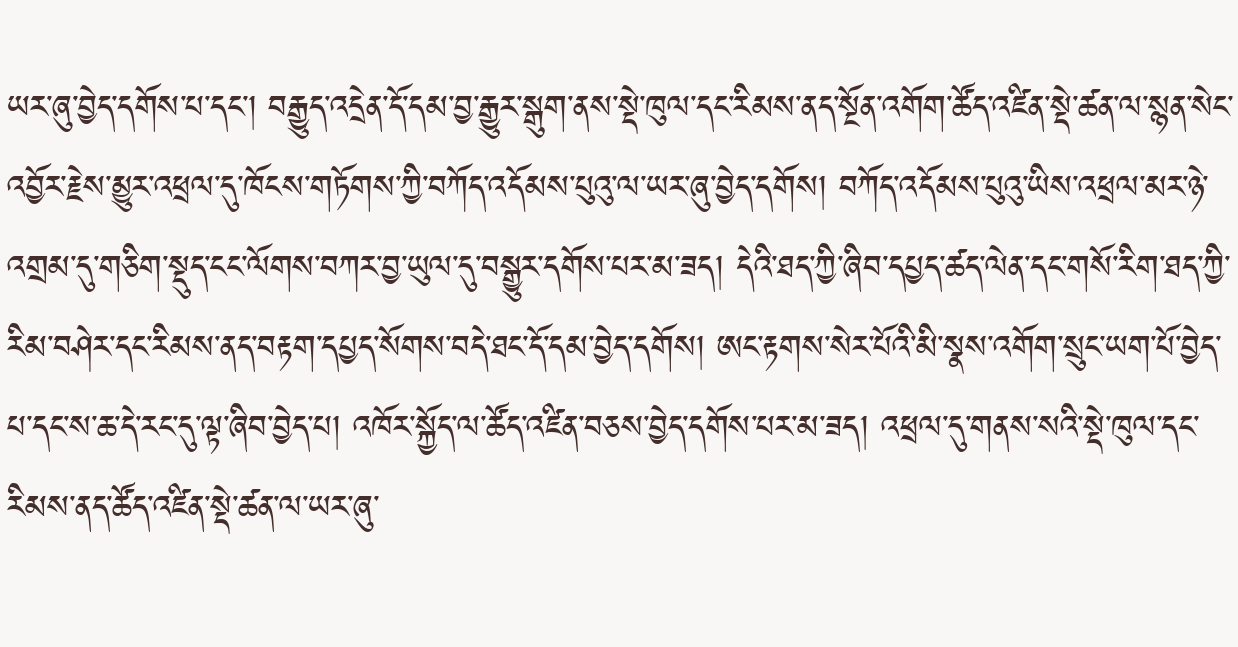ཡར་ཞུ་བྱེད་དགོས་པ་དང་། བརྒྱུད་འདྲེན་དོ་དམ་བྱ་རྒྱུར་སྒུག་ནས་སྡེ་ཁུལ་དང་རིམས་ནད་སྔོན་འགོག་ཚོད་འཛིན་སྡེ་ཚན་ལ་སྙན་སེང་འབྱོར་རྗེས་མྱུར་འཕྲལ་དུ་ཁོངས་གཏོགས་ཀྱི་བཀོད་འདོམས་པུའུ་ལ་ཡར་ཞུ་བྱེད་དགོས། བཀོད་འདོམས་པུའུ་ཡིས་འཕྲལ་མར་ཉེ་འགྲམ་དུ་གཅིག་སྡུད་ངང་ལོགས་བཀར་བྱ་ཡུལ་དུ་བསྒྱུར་དགོས་པར་མ་ཟད། དེའི་ཐད་ཀྱི་ཞིབ་དཔྱད་ཚད་ལེན་དང་གསོ་རིག་ཐད་ཀྱི་རིམ་བཤེར་དང་རིམས་ནད་བརྟག་དཔྱད་སོགས་བདེ་ཐང་དོ་དམ་བྱེད་དགོས། ཨང་རྟགས་སེར་པོའི་མི་སྣས་འགོག་སྲུང་ཡག་པོ་བྱེད་པ་དང་ས་ཆ་དེ་རང་དུ་ལྟ་ཞིབ་བྱེད་པ། འཁོར་སྐྱོད་ལ་ཚོད་འཛིན་བཅས་བྱེད་དགོས་པར་མ་ཟད། འཕྲལ་དུ་གནས་སའི་སྡེ་ཁུལ་དང་རིམས་ནད་ཚོད་འཛིན་སྡེ་ཚན་ལ་ཡར་ཞུ་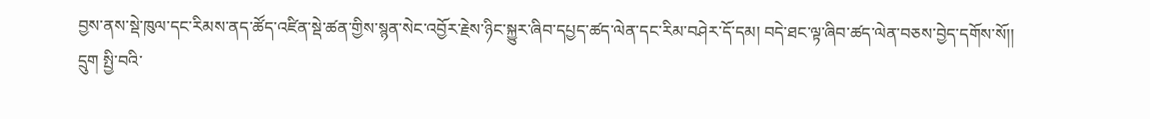བྱས་ནས་སྡེ་ཁུལ་དང་རིམས་ནད་ཚོད་འཛིན་སྡེ་ཚན་གྱིས་སྙན་སེང་འབྱོར་རྗེས་ཉིང་སྐྱུར་ཞིབ་དཔྱད་ཚད་ལེན་དང་རིམ་བཤེར་དོ་དམ། བདེ་ཐང་ལྟ་ཞིབ་ཚད་ལེན་བཅས་བྱེད་དགོས་སོ།།
དྲུག སྤྱི་བའི་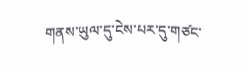གནས་ཡུལ་དུ་ངེས་པར་དུ་གཙང་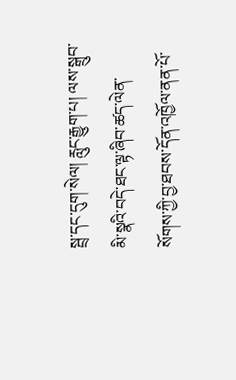སྦྲ་དང་དུག་སེལ། རླུང་རྒྱུག་པ། ལས་སྒྲུབ་མི་སྣའི་བདེ་ཐང་ལྟ་ཞིབ་ཚད་ལེན་སོགས་ཀྱི་བྱ་ཐབས་དོན་འཁྱོལ་ནན་པོ་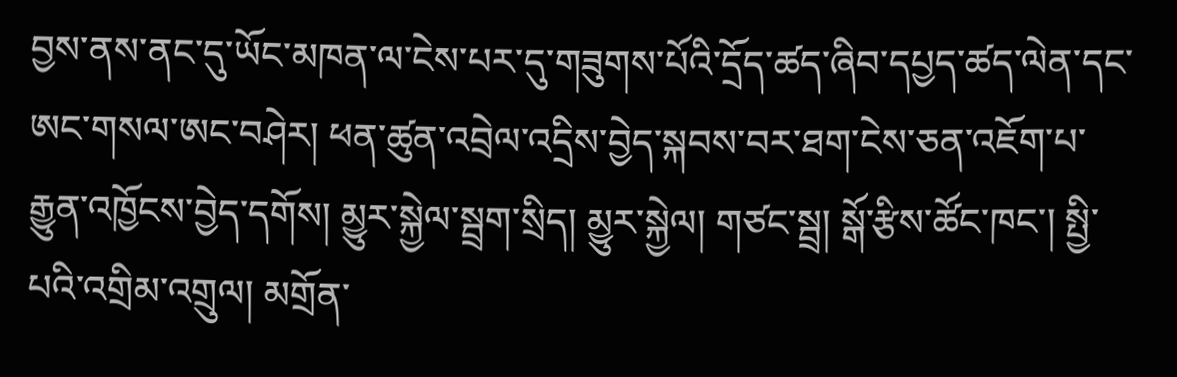བྱས་ནས་ནང་དུ་ཡོང་མཁན་ལ་ངེས་པར་དུ་གཟུགས་པོའི་དྲོད་ཚད་ཞིབ་དཔྱད་ཚད་ལེན་དང་ཨང་གསལ་ཨང་བཤེར། ཕན་ཚུན་འབྲེལ་འདྲིས་བྱེད་སྐབས་བར་ཐག་ངེས་ཅན་འཇོག་པ་རྒྱུན་འཁྱོངས་བྱེད་དགོས། མྱུར་སྐྱེལ་སྦྲག་སྲིད། མྱུར་སྐྱེལ། གཙང་སྦྲ། སྒོ་རྩིས་ཚོང་ཁང་། སྤྱི་པའི་འགྲིམ་འགྲུལ། མགྲོན་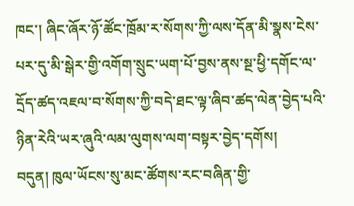ཁང་། ཞིང་ཞོར་ཉོ་ཚོང་ཁྲོམ་ར་སོགས་ཀྱི་ལས་དོན་མི་སྣས་ངེས་པར་དུ་མི་སྒེར་གྱི་འགོག་སྲུང་ཡག་པོ་བྱས་ནས་སྔ་ཕྱི་དགོང་ལ་དྲོད་ཚད་འཇལ་བ་སོགས་ཀྱི་བདེ་ཐང་ལྟ་ཞིབ་ཚད་ལེན་བྱེད་པའི་ཉིན་རེའི་ཡར་ཞུའི་ལམ་ལུགས་ལག་བསྟར་བྱེད་དགོས།
བདུན། ཁུལ་ཡོངས་སུ་མང་ཚོགས་རང་བཞིན་གྱི་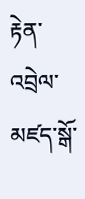རྟེན་འབྲེལ་མཛད་སྒོ་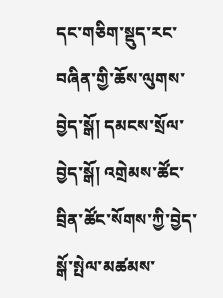དང་གཅིག་སྡུད་རང་བཞིན་གྱི་ཆོས་ལུགས་བྱེད་སྒོ། དམངས་སྲོལ་བྱེད་སྒོ། འགྲེམས་ཚོང་བྲིན་ཚོང་སོགས་ཀྱི་བྱེད་སྒོ་སྤེལ་མཚམས་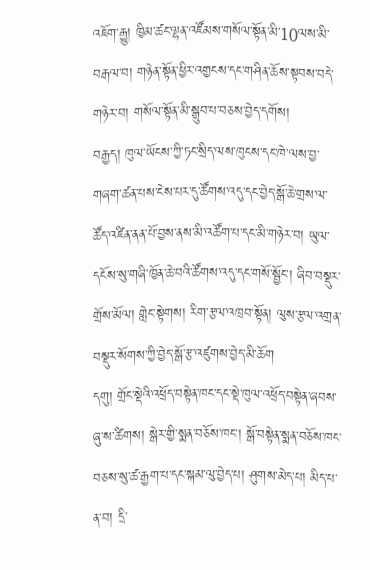འཇོག་རྒྱུ། ཁྱིམ་ཚང་ལྷན་འཛོམས་གསོལ་སྟོན་མི་10ལས་མི་བརྒལ་བ། གཉེན་སྟོན་ཕྱིར་འགྱངས་དང་གཤིན་ཆོས་སྟབས་བདེ་གཉེར་བ། གསོལ་སྟོན་མི་སྒྲུབ་པ་བཅས་བྱེད་དགོས།
བརྒྱད། ཁུལ་ཡོངས་ཀྱི་ཏང་སྲིད་ལས་ཁུངས་དང་ཁེ་ལས་བྱ་གཞག་ཚན་པས་ངེས་པར་དུ་ཚོགས་འདུ་དང་བྱེད་སྒོ་ཆེ་གྲས་ལ་ཚོད་འཛིན་ནན་པོ་བྱས་ནས་མི་འཚོག་པ་དང་མི་གཉེར་བ། ཡུལ་དངོས་སུ་གཞི་ཁྱོན་ཆེ་བའི་ཚོགས་འདུ་དང་གསོ་སྦྱོང་། ཞིབ་བསྡུར་གྲོས་མོལ། གླེང་སྟེགས། རིག་རྩལ་འཁྲབ་སྟོན། ལུས་རྩལ་འགྲན་བསྡུར་སོགས་ཀྱི་བྱེད་སྒོ་རྩ་འཛུགས་བྱེད་མི་ཆོག
དགུ། གྲོང་སྡེའི་འཕྲོད་བསྟེན་ཁང་དང་སྡེ་ཁུལ་འཕྲོད་བསྟེན་ཞབས་ཞུ་ས་ཚིགས། སྒེར་གྱི་སྨན་བཅོས་ཁང་། སྒོ་བསྟེན་སྨན་བཅོས་ཁང་བཅས་སུ་ཚ་རྒྱག་པ་དང་སྐམ་ལུ་བྱེད་པ། ཤུགས་མེད་པ། མིད་པ་ན་བ། དྲི་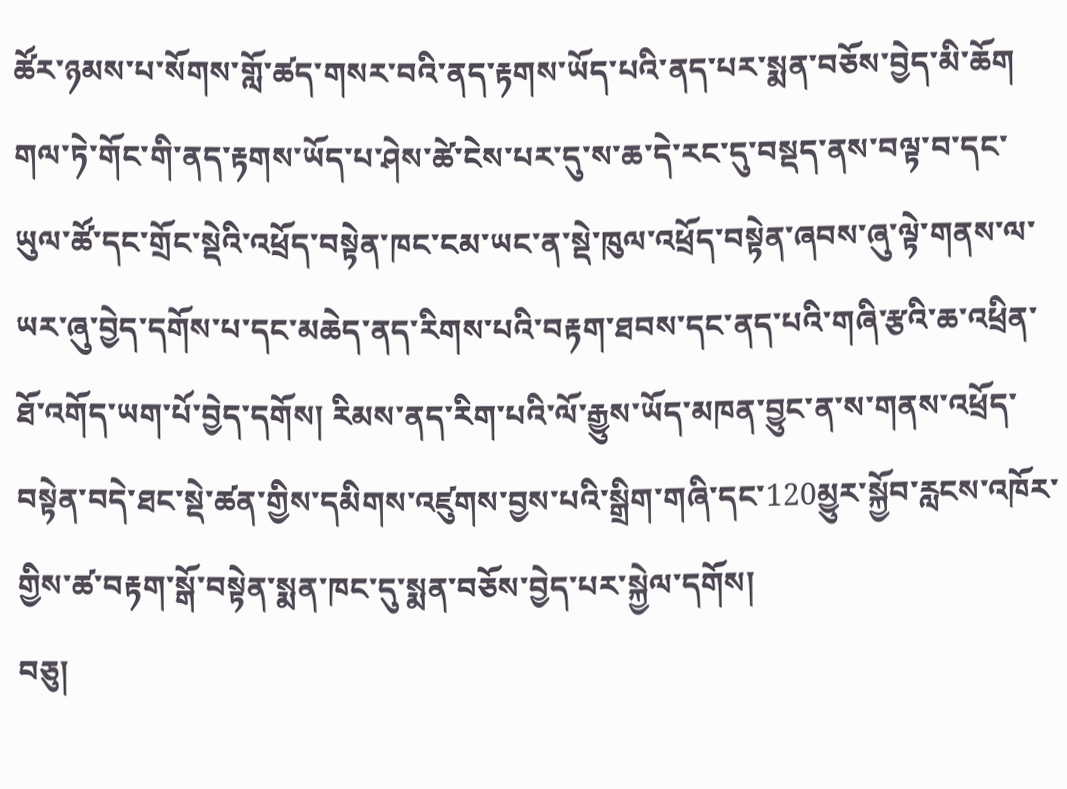ཚོར་ཉམས་པ་སོགས་གློ་ཚད་གསར་བའི་ནད་རྟགས་ཡོད་པའི་ནད་པར་སྨན་བཅོས་བྱེད་མི་ཆོག གལ་ཏེ་གོང་གི་ནད་རྟགས་ཡོད་པ་ཤེས་ཚེ་ངེས་པར་དུ་ས་ཆ་དེ་རང་དུ་བསྡད་ནས་བལྟ་བ་དང་ཡུལ་ཚོ་དང་གྲོང་སྡེའི་འཕྲོད་བསྟེན་ཁང་ངམ་ཡང་ན་སྡེ་ཁུལ་འཕྲོད་བསྟེན་ཞབས་ཞུ་ལྟེ་གནས་ལ་ཡར་ཞུ་བྱེད་དགོས་པ་དང་མཆེད་ནད་རིགས་པའི་བརྟག་ཐབས་དང་ནད་པའི་གཞི་རྩའི་ཆ་འཕྲིན་ཐོ་འགོད་ཡག་པོ་བྱེད་དགོས། རིམས་ནད་རིག་པའི་ལོ་རྒྱུས་ཡོད་མཁན་བྱུང་ན་ས་གནས་འཕྲོད་བསྟེན་བདེ་ཐང་སྡེ་ཚན་གྱིས་དམིགས་འཛུགས་བྱས་པའི་སྒྲིག་གཞི་དང་120མྱུར་སྐྱོབ་རླངས་འཁོར་གྱིས་ཚ་བརྟག་སྒོ་བསྟེན་སྨན་ཁང་དུ་སྨན་བཅོས་བྱེད་པར་སྐྱེལ་དགོས།
བཅུ།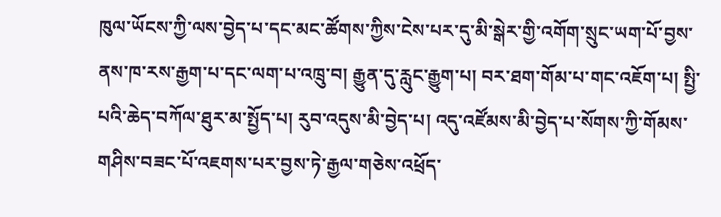ཁུལ་ཡོངས་ཀྱི་ལས་བྱེད་པ་དང་མང་ཚོགས་ཀྱིས་ངེས་པར་དུ་མི་སྒེར་གྱི་འགོག་སྲུང་ཡག་པོ་བྱས་ནས་ཁ་རས་རྒྱག་པ་དང་ལག་པ་འཁྲུ་བ། རྒྱུན་དུ་རླུང་རྒྱུག་པ། བར་ཐག་གོམ་པ་གང་འཇོག་པ། སྤྱི་པའི་ཆེད་བཀོལ་ཐུར་མ་སྤྱོད་པ། རུབ་འདུས་མི་བྱེད་པ། འདུ་འཛོམས་མི་བྱེད་པ་སོགས་ཀྱི་གོམས་གཤིས་བཟང་པོ་འཇགས་པར་བྱས་ཏེ་རྒྱལ་གཅེས་འཕྲོད་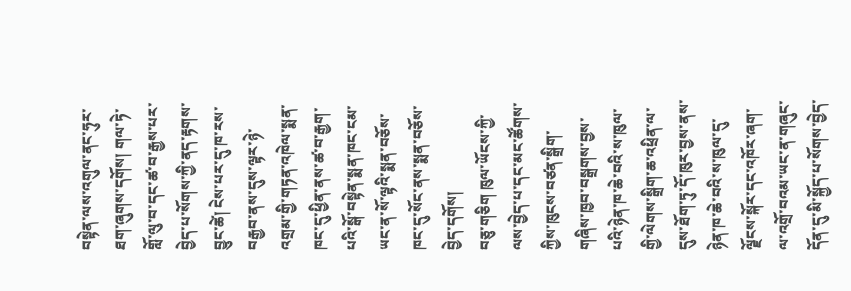བསྟེན་ལས་འགུལ་ནང་ཧུར་ཐག་ཞུགས་དགོས། གལ་ཏེ་གློ་ལུ་བ་དང་ཚ་བ་རྒྱས་པར་བྱེད་པ་སོགས་ཀྱི་ནད་རྟགས་བྱུང་ཚེ། ངེས་པར་དུ་ཁ་རས་བརྒྱབ་ནས་དུས་ལྟར་ཉེ་འགྲམ་གྱི་གཏན་འཁེལ་སྨན་ཁང་དུ་ཕྱིན་ནས་ཚ་བ་རྒྱག་པའི་སྒོ་བསྟེན་སྨན་ཁང་ངམ་ཡང་ན་སོ་ལྟའི་སྨན་བཅོས་ཁང་དུ་སོང་ནས་སྨན་བཅོས་བྱེད་དགོས།
བཅུ་གཅིག ཁུལ་ཡོངས་ཀྱི་ལས་བྱེད་པ་དང་མང་ཚོགས་ཀྱིས་ཁུངས་བཙན་སྒྲིག་གཞིས་ཁྱབ་བསྒྲགས་བྱས་པའི་ཉེན་ཁ་ཆེ་བའི་ས་ཁུལ་གྱི་ལེགས་སྒྲིག་ཆ་འཕྲིན་ལ་དུས་ཐོག་ཏུ་དོ་ཁུར་བྱས་ནས་ཉེན་ཁ་ཆེ་བའི་ས་ཁུལ་དུ་ལྗོངས་སྐོར་དང་འཁོར་ཞག་ལ་འགྲོ་བའམ་ཡང་ན་གཞུང་དོན་དུ་མི་སྐྱོད་པ་སོགས་བྱེད་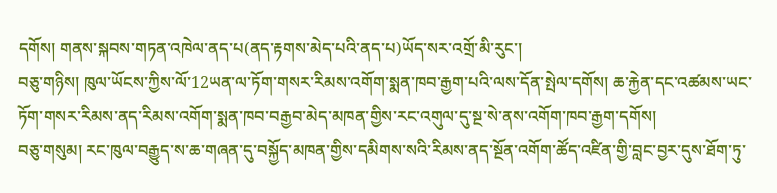དགོས། གནས་སྐབས་གཏན་འཁེལ་ནད་པ(ནད་རྟགས་མེད་པའི་ནད་པ)ཡོད་སར་འགྲོ་མི་རུང་།
བཅུ་གཉིས། ཁུལ་ཡོངས་ཀྱིས་ལོ་12ཡན་ལ་ཏོག་གསར་རིམས་འགོག་སྨན་ཁབ་རྒྱག་པའི་ལས་དོན་སྤེལ་དགོས། ཆ་རྐྱེན་དང་འཚམས་ཡང་ཏོག་གསར་རིམས་ནད་རིམས་འགོག་སྨན་ཁབ་བརྒྱབ་མེད་མཁན་གྱིས་རང་འགུལ་དུ་སྔ་སེ་ནས་འགོག་ཁབ་རྒྱག་དགོས།
བཅུ་གསུམ། རང་ཁུལ་བརྒྱུད་ས་ཆ་གཞན་དུ་བསྐྱོད་མཁན་གྱིས་དམིགས་སའི་རིམས་ནད་སྔོན་འགོག་ཚོད་འཛིན་གྱི་བླང་བྱར་དུས་ཐོག་ཏུ་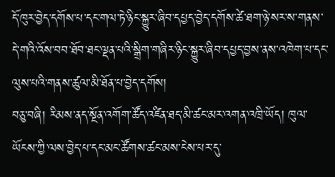དོ་ཁུར་བྱེད་དགོས་པ་དང་གལ་ཏེ་ཉིང་སྐྱུར་ཞིབ་དཔྱད་བྱེད་དགོས་ཚེ་ཐག་ཉེ་སར་ས་གནས་དེ་གའི་འོས་བབ་ཐོབ་ཐང་ལྡན་པའི་སྒྲིག་གཞིར་ཉིང་སྐྱུར་ཞིབ་དཔྱད་བྱས་ནས་འཁེག་པ་དང་ལུས་པའི་གནས་ཚུལ་མི་ཐོན་པ་བྱེད་དགོས།
བཅུ་བཞི། རིམས་ནད་སྔོན་འགོག་ཚོད་འཛིན་ཐད་མི་ཚང་མར་འགན་འཁྲི་ཡོད། ཁུལ་ཡོངས་ཀྱི་ལས་བྱེད་པ་དང་མང་ཚོགས་ཚང་མས་ངེས་པར་དུ་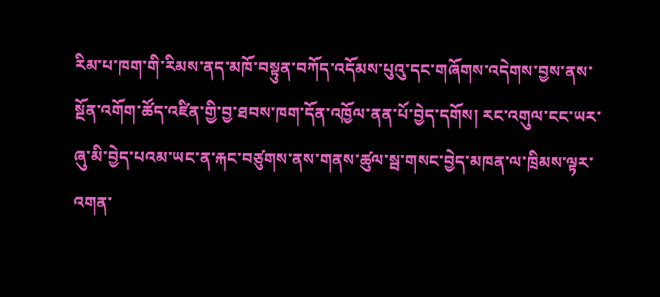རིམ་པ་ཁག་གི་རིམས་ནད་མཁོ་བསྟུན་བཀོད་འདོམས་པུའུ་དང་གཞོགས་འདེགས་བྱས་ནས་སྔོན་འགོག་ཚོད་འཛིན་གྱི་བྱ་ཐབས་ཁག་དོན་འཁྱོལ་ནན་པོ་བྱེད་དགོས། རང་འགུལ་ངང་ཡར་ཞུ་མི་བྱེད་པའམ་ཡང་ན་རྐང་བཙུགས་ནས་གནས་ཚུལ་སྦ་གསང་བྱེད་མཁན་ལ་ཁྲིམས་ལྟར་འགན་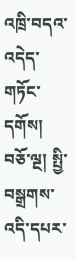འཁྲི་བདའ་འདེད་གཏོང་དགོས།
བཅོ་ལྔ། སྤྱི་བསྒྲགས་འདི་དཔར་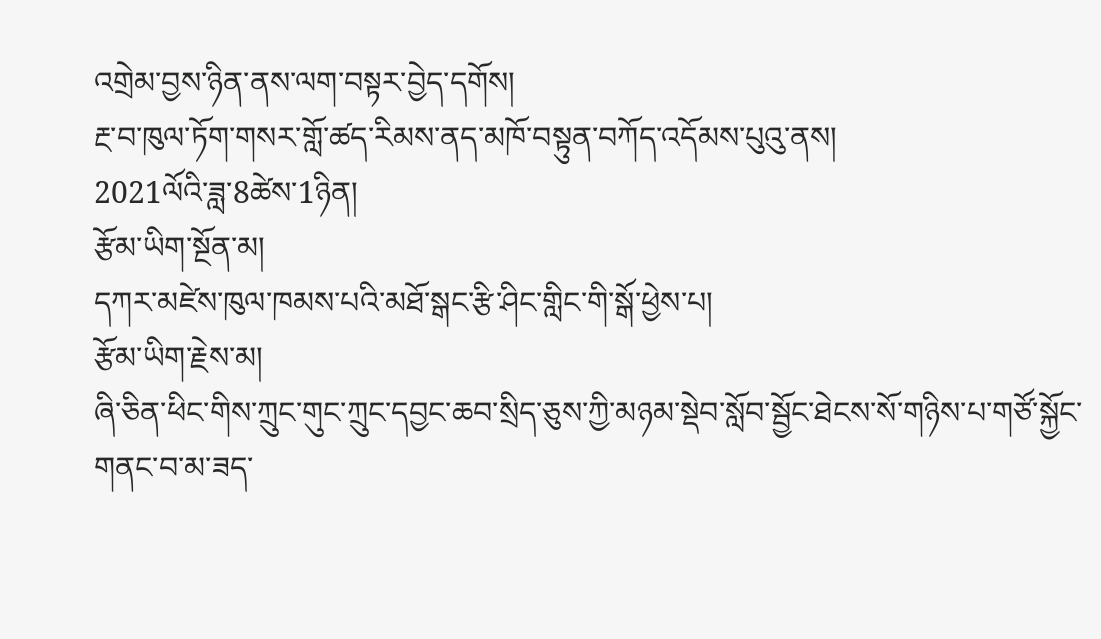འགྲེམ་བྱས་ཉིན་ནས་ལག་བསྟར་བྱེད་དགོས།
རྔ་བ་ཁུལ་ཏོག་གསར་གློ་ཚད་རིམས་ནད་མཁོ་བསྟུན་བཀོད་འདོམས་པུའུ་ནས།
2021ལོའི་ཟླ་8ཚེས་1ཉིན།
རྩོམ་ཡིག་སྔོན་མ།
དཀར་མཛེས་ཁུལ་ཁམས་པའི་མཐོ་སྒང་རྩི་ཤིང་གླིང་གི་སྒོ་ཕྱེས་པ།
རྩོམ་ཡིག་རྗེས་མ།
ཞི་ཅིན་ཕིང་གིས་ཀྲུང་གུང་ཀྲུང་དབྱང་ཆབ་སྲིད་ཅུས་ཀྱི་མཉམ་སྡེབ་སློབ་སྦྱོང་ཐེངས་སོ་གཉིས་པ་གཙོ་སྐྱོང་གནང་བ་མ་ཟད་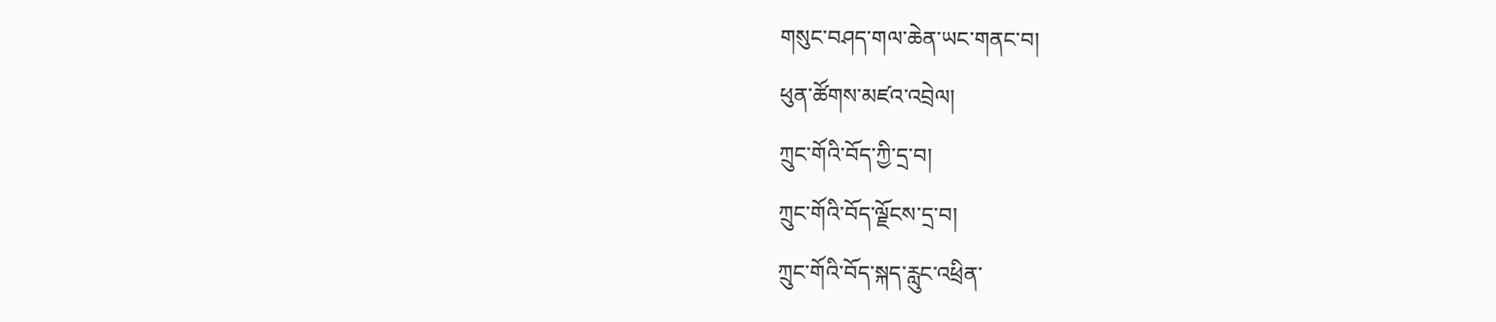གསུང་བཤད་གལ་ཆེན་ཡང་གནང་བ།
ཕུན་ཚོགས་མཛའ་འབྲེལ།
ཀྲུང་གོའི་བོད་ཀྱི་དྲ་བ།
ཀྲུང་གོའི་བོད་ལྗོངས་དྲ་བ།
ཀྲུང་གོའི་བོད་སྐད་རླུང་འཕྲིན་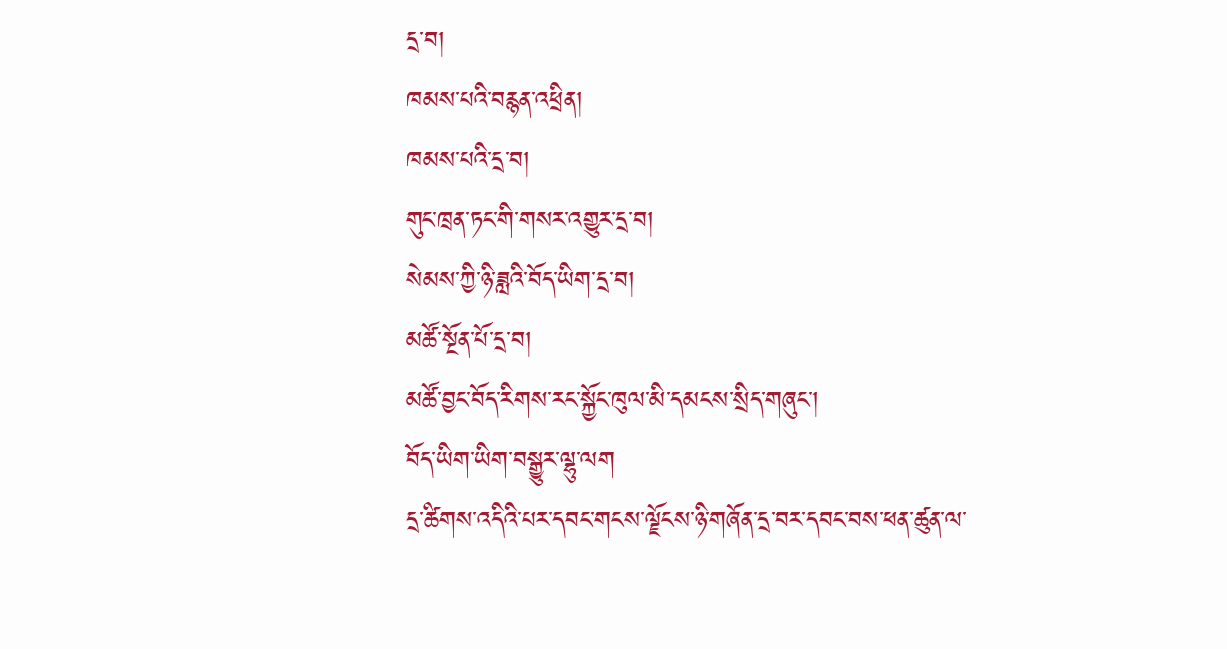དྲ་བ།
ཁམས་པའི་བརྙན་འཕྲིན།
ཁམས་པའི་དྲ་བ།
གུང་ཁྲན་ཏང་གི་གསར་འགྱུར་དྲ་བ།
སེམས་ཀྱི་ཉི་ཟླའི་བོད་ཡིག་དྲ་བ།
མཚོ་སྔོན་པོ་དྲ་བ།
མཚོ་བྱང་བོད་རིགས་རང་སྐྱོང་ཁུལ་མི་དམངས་སྲིད་གཞུང་།
བོད་ཡིག་ཡིག་བསྒྱུར་ལྷུ་ལག
དྲ་ཚིགས་འདིའི་པར་དབང་གངས་ལྗོངས་ཉི་གཞོན་དྲ་བར་དབང་བས་ཕན་ཚུན་ལ་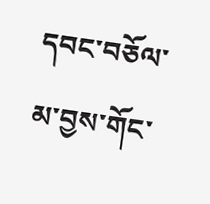དབང་བཅོལ་མ་བྱས་གོང་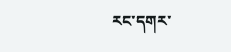རང་དགར་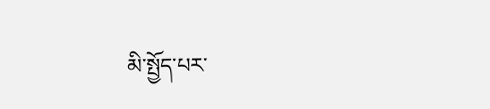མི་སྤྱོད་པར་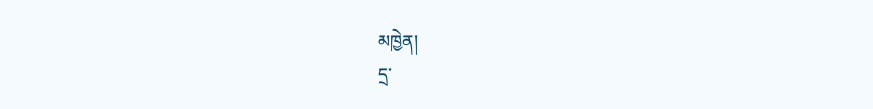མཁྱེན།
དྲ་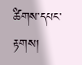ཚིགས་དཔང་རྟགས།